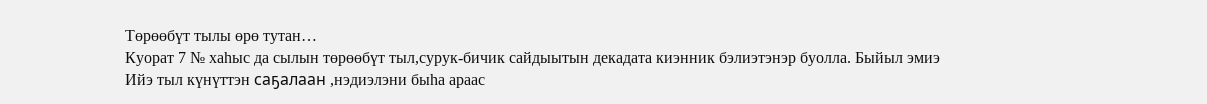Төрөөбүт тылы өрө тутан…
Куорат 7 № хаhыс да сылын төрөөбүт тыл,сурук-бичик сайдыытын декадата киэнник бэлиэтэнэр буолла. Быйыл эмиэ Ийэ тыл күнүттэн саҕалаан ,нэдиэлэни быhа араас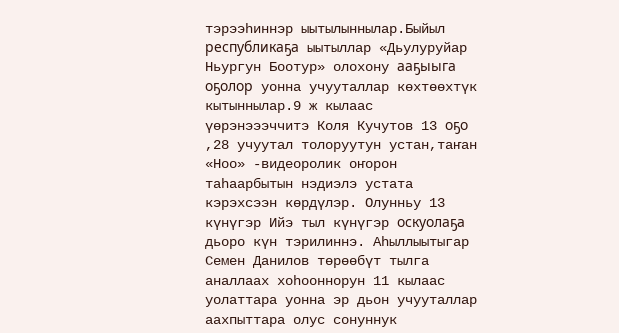тэрээhиннэр ыытылыннылар.Быйыл республикаҕа ыытыллар «Дьулуруйар Ньургун Боотур» олохону ааҕыыга оҕолор уонна учууталлар көхтөөхтүк кытыннылар.9 ж кылаас үөрэнэээччитэ Коля Кучутов 13 оҕо ,28 учуутал толоруутун устан,таҥан «Ноо» -видеоролик оҥорон таhаарбытын нэдиэлэ устата кэрэхсээн көрдүлэр. Олунньу 13 күнүгэр Ийэ тыл күнүгэр оскуолаҕа дьоро күн тэрилиннэ. Аhыллыытыгар Семен Данилов төрөөбүт тылга аналлаах хоhооннорун 11 кылаас уолаттара уонна эр дьон учууталлар аахпыттара олус сонуннук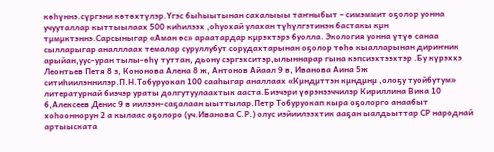көhүннэ.сүргэни көтөхтүлэр.Үгэс быһыытынан сахалыыы таҥныбыт – симэммит оҕолор уонна учууталлар кыттыылаах 500 киһилээх ,оһуохай улахан түhүлгэтинэн бастакы кµн тµмµктэннэ.Сарсыныгар «Аман өс» араатардар кµрэхтэрэ буолла. Экология уонна үтүө санаа сылларыгар аналллаах темалар суруллубут сорудахтарынан оҕолор төhө кыалларынан дириҥник арыйан,уус-уран тылы-өhү туттан, дьону сэргэхситэр,ылыннарар гына кэпсиэхтээхтэр .Бу күрэххэ Леонтьев Петя 8 з, Кононова Алена 8 ж, Антонов Айаал 9 в, Иванова Аина 5ж ситиhиилэннилэр.П.Н.Тобуруокап 100 сааһыгар аналлаах «Кµндµттэн кµндµнµ ,олоҕу туойбутум» литературнай биэчэр ураты долгутуулаахтык ааста.Биэчэри үөрэнээччилэр Кириллина Вика 10 б,Алексеев Денис 9 в иилээн-саҕалаан ыыттылар.Петр Тобуруокап кыра оҕолорго анаабыт хоhооннорун 2 а кылаас оҕолоро (уч.Иванова С.Р.) олус иэйиилээхтик ааҕан ыалдьыттар СР народнай артыыската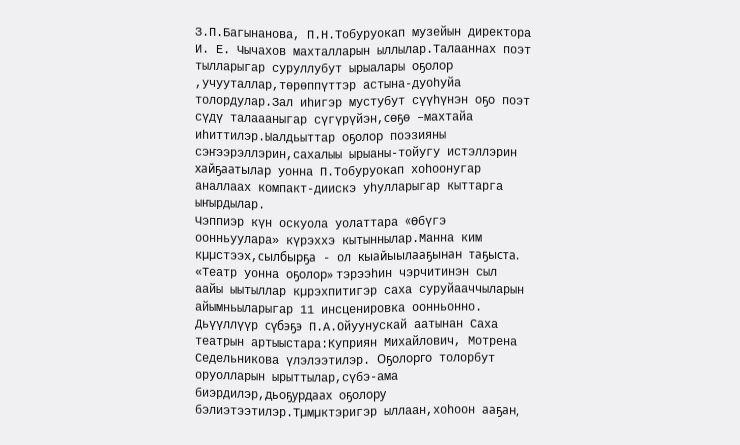З.П.Багынанова, П.Н.Тобуруокап музейын директора И. Е. Чычахов махталларын ыллылар.Талааннах поэт тылларыгар суруллубут ырыалары оҕолор ,учууталлар,төрөппүттэр астына-дуоhуйа толордулар.Зал иhигэр мустубут сүүhүнэн оҕо поэт сүдү талаааныгар сүгүрүйэн,сөҕө –махтайа иhиттилэр.Ыалдьыттар оҕолор поэзияны сэҥээрэллэрин,сахалыы ырыаны-тойугу истэллэрин хайҕаатылар уонна П.Тобуруокап хоhоонугар аналлаах компакт-диискэ уhулларыгар кыттарга ыҥырдылар.
Чэппиэр күн оскуола уолаттара «Ɵбүгэ оонньуулара» күрэххэ кытыннылар.Манна ким кµµстээх,сылбырҕа - ол кыайыылааҕынан таҕыста. «Театр уонна оҕолор» тэрээhин чэрчитинэн сыл аайы ыытыллар кµрэхпитигэр саха суруйааччыларын айымньыларыгар 11 инсценировка оонньонно. Дьүүллүүр сүбэҕэ П.А.Ойуунускай аатынан Саха театрын артыыстара:Куприян Михайлович, Мотрена Седельникова үлэлээтилэр. Оҕолорго толорбут оруолларын ырыттылар,сүбэ-ама биэрдилэр,дьоҕурдаах оҕолору бэлиэтээтилэр.Тµмµктэригэр ыллаан,хоhоон ааҕан,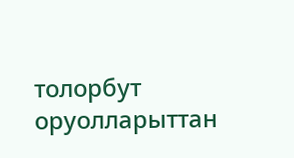толорбут оруолларыттан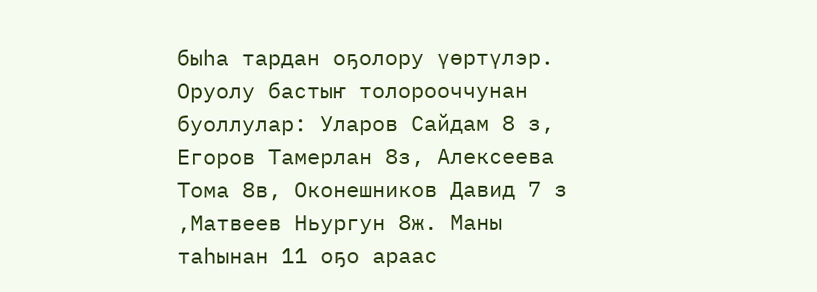быhа тардан оҕолору үөртүлэр. Оруолу бастыҥ толорооччунан буоллулар: Уларов Сайдам 8 з, Егоров Тамерлан 8з, Алексеева Тома 8в, Оконешников Давид 7 з ,Матвеев Ньургун 8ж. Маны таhынан 11 оҕо араас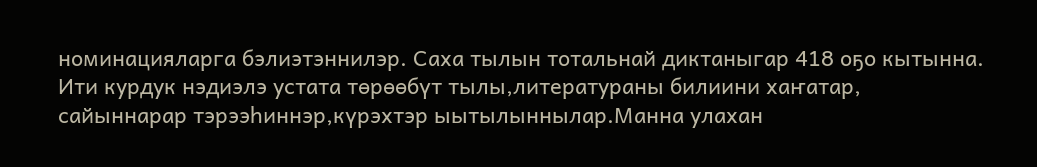номинацияларга бэлиэтэннилэр. Саха тылын тотальнай диктаныгар 418 оҕо кытынна. Ити курдук нэдиэлэ устата төрөөбүт тылы,литератураны билиини хаҥатар, сайыннарар тэрээhиннэр,күрэхтэр ыытылыннылар.Манна улахан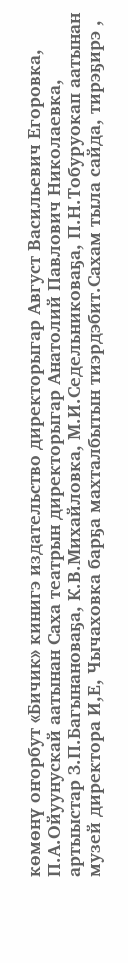көмөнү оҥорбут «Бичик» кинигэ издательство директорыгар Август Васильевич Егоровка, П.А.Ойуунускай аатынан Саха театрын директорыгар Анатолий Павлович Николаевка, артыыстар З.П.Багынановаҕа, К.В.Михайловка, М.И.Седельниковаҕа, П.Н.Тобуруокап аатынан музей директора И,Е, Чычаховка барҕа махталбытын тиэрдэбит.Сахам тыла сайда, тирэҕирэ ,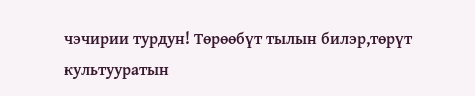чэчирии турдун! Төрөөбүт тылын билэр,төрүт культууратын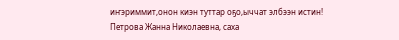иҥэриммит,онон киэн туттар оҕо,ыччат элбээн истин!
Петрова Жанна Николаевна, саха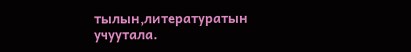тылын,литературатын учуутала.